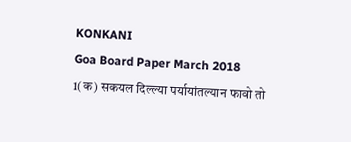KONKANI
Goa Board Paper March 2018
1(क) सकयल दिल्ल्या पर्यायांतल्यान फावो तो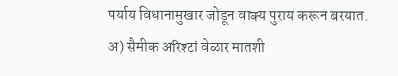पर्याय विधानामुखार जोडून वाक्य पुराय करून बरयात.
अ) सैमीक अरिश्टां वेळार मातशी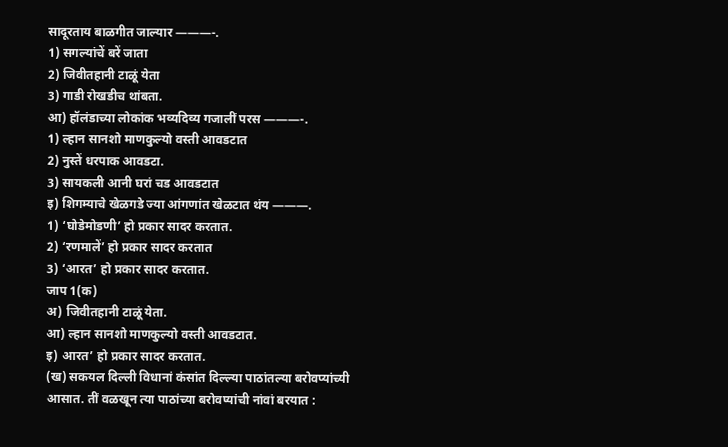सादूरताय बाळगीत जाल्यार ———-.
1) सगल्यांचें बरें जाता
2) जिवीतहानी टाळूं येता
3) गाडी रोखडीच थांबता.
आ) हॉलंडाच्या लोकांक भव्यदिव्य गजालीं परस ———-.
1) ल्हान सानशो माणकुल्यो वस्ती आवडटात
2) नुस्तें धरपाक आवडटा.
3) सायकली आनी घरां चड आवडटात
इ) शिगम्याचे खेळगडे ज्या आंगणांत खेळटात थंय ———.
1) ‘घोडेमोडणी’ हो प्रकार सादर करतात.
2) ‘रणमालें’ हो प्रकार सादर करतात
3) ‘आरत’ हो प्रकार सादर करतात.
जाप 1(क)
अ) जिवीतहानी टाळूं येता.
आ) ल्हान सानशो माणकुल्यो वस्ती आवडटात.
इ) आरत’ हो प्रकार सादर करतात.
(ख) सकयल दिल्ली विधानां कंसांत दिल्ल्या पाठांतल्या बरोवप्यांच्यी आसात. तीं वळखून त्या पाठांच्या बरोवप्यांची नांवां बरयात :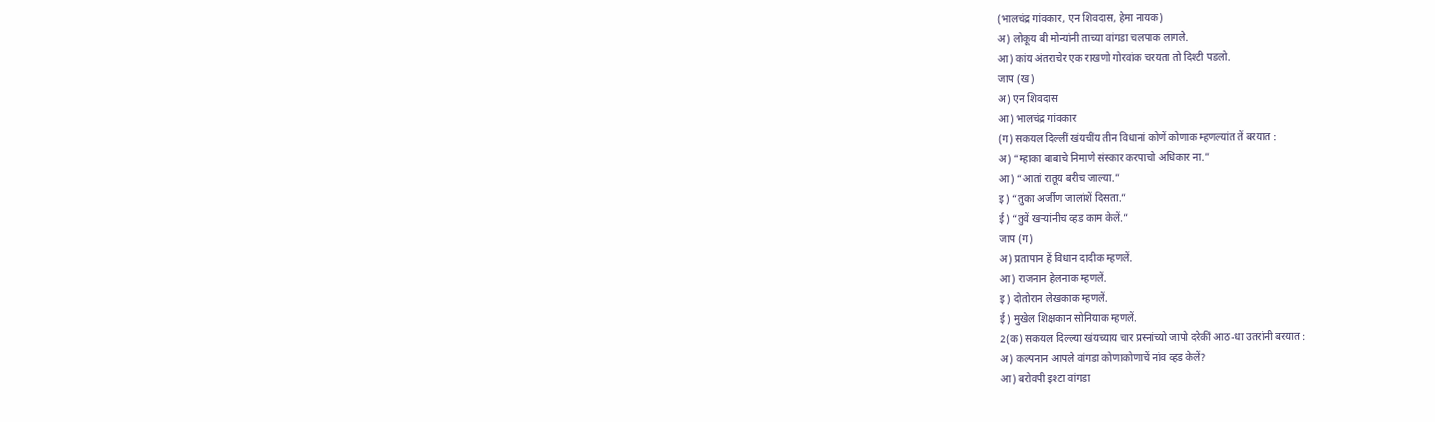(भालचंद्र गांवकार, एन शिवदास, हेमा नायक)
अ) लोकूय बी मोन्यांनी ताच्या वांगडा चलपाक लागले.
आ) कांय अंतराचेर एक राखणो गोरवांक चरयता तो दिश्टी पडलो.
जाप (ख)
अ) एन शिवदास
आ) भालचंद्र गांवकार
(ग) सकयल दिल्लीं खंयचींय तीन विधानां कोणें कोणाक म्हणल्यांत तें बरयात :
अ) “म्हाका बाबाचे निमाणे संस्कार करपाचो अधिकार ना.”
आ) “आतां रातूय बरीच जाल्या.”
इ) “तुका अर्जीण जालांशें दिसता.”
ई) “तुवें खऱ्यांनीच व्हड काम केलें.”
जाप (ग)
अ) प्रतापान हें विधान दादीक म्हणलें.
आ) राजनान हेलनाक म्हणलें.
इ) दोतोरान लेखकाक म्हणलें.
ई) मुखेल शिक्षकान सोनियाक म्हणलें.
2(क) सकयल दिल्ल्या खंयच्याय चार प्रस्नांच्यो जापो दरेकीं आठ-धा उतरांनी बरयात :
अ) कल्पनान आपले वांगडा कोणाकोणाचें नांव व्हड केलें?
आ) बरोवपी इश्टा वांगडा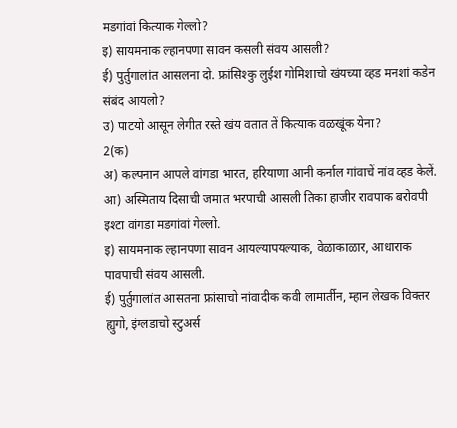मडगांवां कित्याक गेल्लो?
इ) सायमनाक ल्हानपणा सावन कसली संवय आसली?
ई) पुर्तुगालांत आसलना दो. फ्रांसिश्कु लुईश गोमिशाचो खंयच्या व्हड मनशां कडेन संबंद आयलो?
उ) पाटयो आसून लेगीत रस्ते खंय वतात तें कित्याक वळखूंक येना?
2(क)
अ) कल्पनान आपले वांगडा भारत, हरियाणा आनी कर्नाल गांवाचें नांव व्हड केलें.
आ) अस्मिताय दिसाची जमात भरपाची आसली तिका हाजीर रावपाक बरोवपी इश्टा वांगडा मडगांवां गेल्लो.
इ) सायमनाक ल्हानपणा सावन आयल्यापयल्याक, वेळाकाळार, आधाराक पावपाची संवय आसली.
ई) पुर्तुगालांत आसतना फ्रांसाचो नांवादीक कवी लामार्तीन, म्हान लेखक विक्तर ह्युगो, इंग्लडाचो स्टुअर्स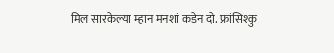मिल सारकेल्या म्हान मनशां कडेन दो. फ्रांसिश्कु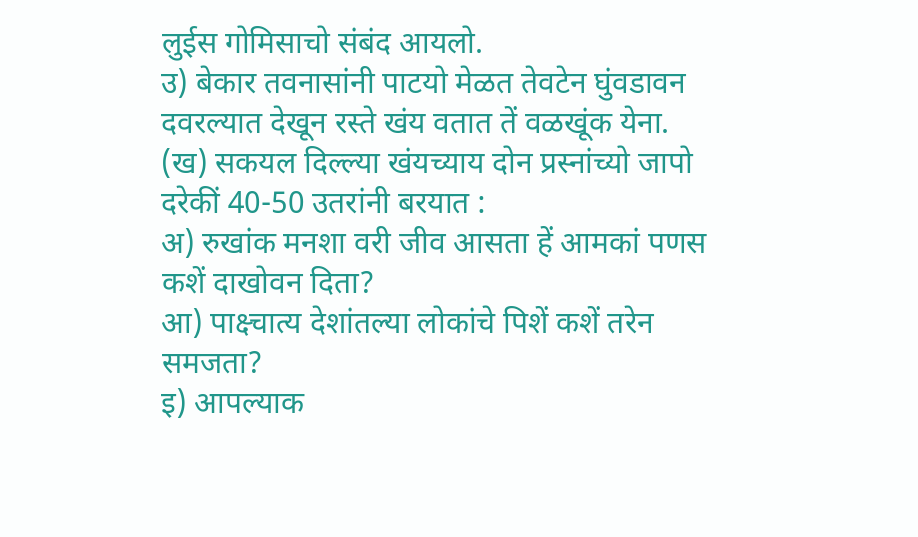लुईस गोमिसाचो संबंद आयलो.
उ) बेकार तवनासांनी पाटयो मेळत तेवटेन घुंवडावन दवरल्यात देखून रस्ते खंय वतात तें वळखूंक येना.
(ख) सकयल दिल्ल्या खंयच्याय दोन प्रस्नांच्यो जापो दरेकीं 40-50 उतरांनी बरयात :
अ) रुखांक मनशा वरी जीव आसता हें आमकां पणस कशें दाखोवन दिता?
आ) पाक्ष्चात्य देशांतल्या लोकांचे पिशें कशें तरेन समजता?
इ) आपल्याक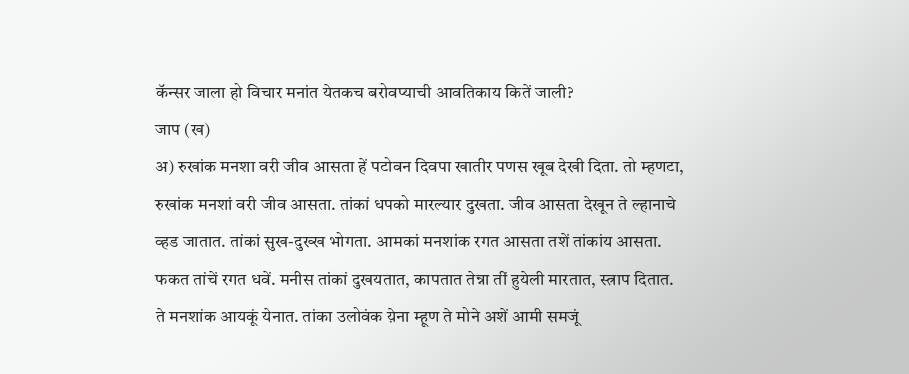कॅन्सर जाला हो विचार मनांत येतकच बरोवप्याची आवतिकाय कितें जाली?
जाप (ख)
अ) रुखांक मनशा वरी जीव आसता हें पटोवन दिवपा खातीर पणस खूब देखी दिता. तो म्हणटा, रुखांक मनशां वरी जीव आसता. तांकां धपको मारल्यार दुखता. जीव आसता देखून ते ल्हानाचे व्हड जातात. तांकां सुख-दुख्ख भोगता. आमकां मनशांक रगत आसता तशें तांकांय आसता. फकत तांचें रगत धवें. मनीस तांकां दुखयतात, कापतात तेन्ना तीं हुयेली मारतात, स्त्राप दितात. ते मनशांक आयकूं येनात. तांका उलोवंक य़ेना म्हूण ते मोने अशें आमी समजूं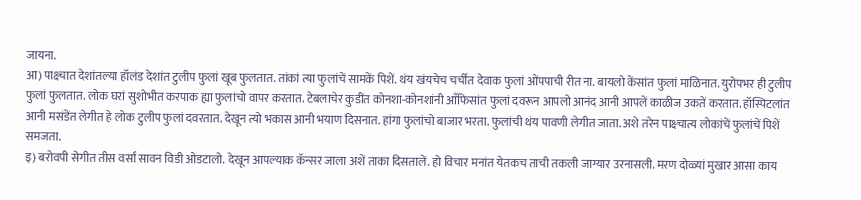जायना.
आ) पाक्ष्चात देशांतल्या हॉलंड देशांत टुलीप फुलां खूब फुलतात. तांकां त्या फुलांचें सामकें पिशें. थंय खंयचेच चर्चींत देवाक फुलां ओंपपाची रीत ना. बायलो केंसांत फुलां माळिनात. युरोपभर ही टुलीप फुलां फुलतात. लोक घरां सुशोभीत करपाक ह्या फुलांचो वापर करतात. टेबलाचेर कुडींत कोनशा-कोनशांनी आँफिसांत फुलां दवरून आपलो आनंद आनी आपलें काळीज उकतें करतात. हॉस्पिटलांत आनी मसंडेंत लेगीत हे लोक टुलीप फुलां दवरतात. देखून त्यो भकास आनी भयाण दिसनात. हांगा फुलांचो बाजार भरता. फुलांची थंय पावणी लेगीत जाता. अशे तरेन पाक्ष्चात्य लोकांचें फुलांचें पिशें समजता.
इ) बरोवपी सेगीत तीस वर्सां सावन विडी ओडटालो. देखून आपल्याक कॅन्सर जाला अशें ताका दिसतालें. हो विचार मनांत येतकच ताची तकली जाग्यार उरनासली. मरण दोळ्यां मुखार आसा काय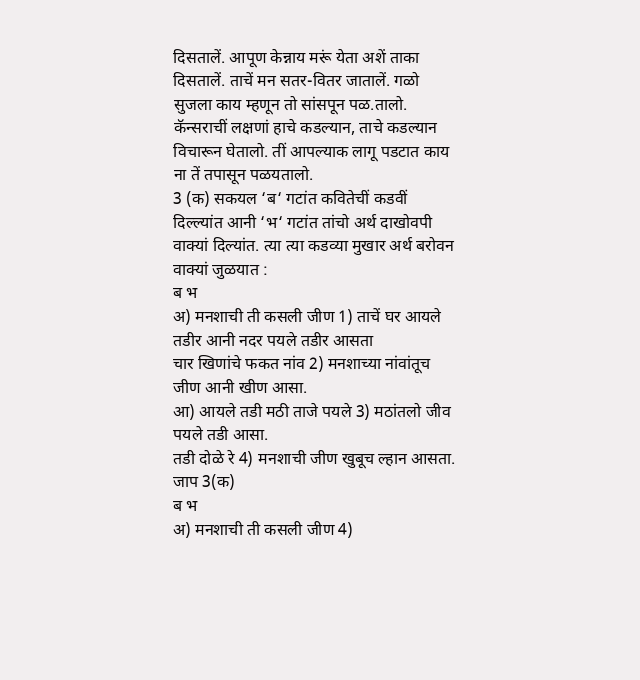दिसतालें. आपूण केन्नाय मरूं येता अशें ताका दिसतालें. ताचें मन सतर-वितर जातालें. गळो सुजला काय म्हणून तो सांसपून पळ.तालो. कॅन्सराचीं लक्षणां हाचे कडल्यान, ताचे कडल्यान विचारून घेतालो. तीं आपल्याक लागू पडटात काय ना तें तपासून पळयतालो.
3 (क) सकयल ‘ब‘ गटांत कवितेचीं कडवीं दिल्ल्यांत आनी ‘भ‘ गटांत तांचो अर्थ दाखोवपी वाक्यां दिल्यांत. त्या त्या कडव्या मुखार अर्थ बरोवन वाक्यां जुळयात :
ब भ
अ) मनशाची ती कसली जीण 1) ताचें घर आयले तडीर आनी नदर पयले तडीर आसता
चार खिणांचे फकत नांव 2) मनशाच्या नांवांतूच जीण आनी खीण आसा.
आ) आयले तडी मठी ताजे पयले 3) मठांतलो जीव पयले तडी आसा.
तडी दोळे रे 4) मनशाची जीण खुबूच ल्हान आसता.
जाप 3(क)
ब भ
अ) मनशाची ती कसली जीण 4)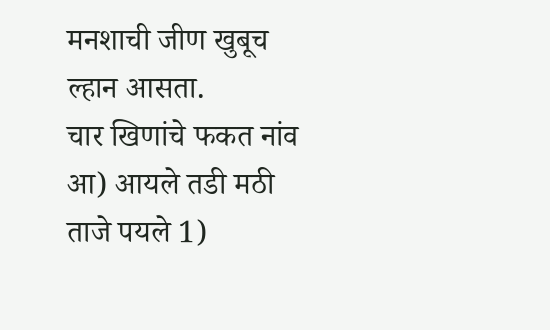मनशाची जीण खुबूच ल्हान आसता.
चार खिणांचे फकत नांव
आ) आयले तडी मठी ताजे पयले 1)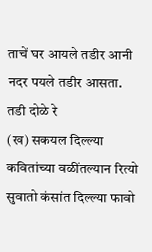ताचें घर आयले तडीर आनी नदर पयले तडीर आसता.
तडी दोळे रे
(ख) सकयल दिल्ल्या कवितांच्या वळींतल्यान रित्यो सुवातो कंसांत दिल्ल्या फावो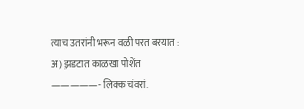त्याच उतरांनी भरून वळी परत बरयात :
अ) झ़डटात काळखा पोशेंत —————- लिक्क चंवरां.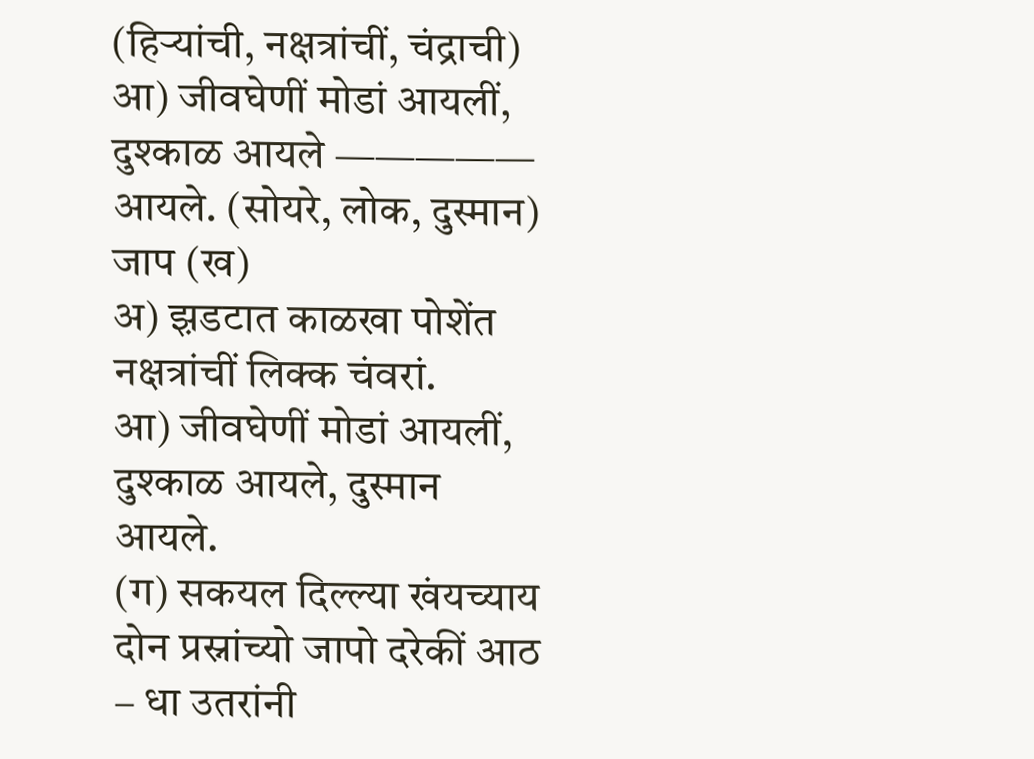(हिऱ्यांची, नक्षत्रांचीं, चंद्राची)
आ) जीवघेणीं मोडां आयलीं, दुश्काळ आयले ————— आयले. (सोयरे, लोक, दुस्मान)
जाप (ख)
अ) झ़डटात काळखा पोशेंत नक्षत्रांचीं लिक्क चंवरां.
आ) जीवघेणीं मोडां आयलीं, दुश्काळ आयले, दुस्मान आयले.
(ग) सकयल दिल्ल्या खंयच्याय दोन प्रस्नांच्यो जापो दरेकीं आठ – धा उतरांनी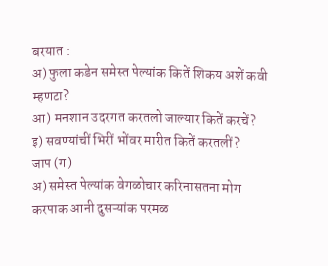बरयात :
अ) फुला कडेन समेस्त पेल्यांक कितें शिकय अशें कवी म्हणटा?
आ) मनशान उदरगत करतलो जाल्यार कितें करचें?
इ) सवण्यांचीं भिरीं भोंवर मारीत कितें करतलीं?
जाप (ग)
अ) समेस्त पेल्यांक वेगळोचार करिनासतना मोग करपाक आनी दुसऱ्यांक परमळ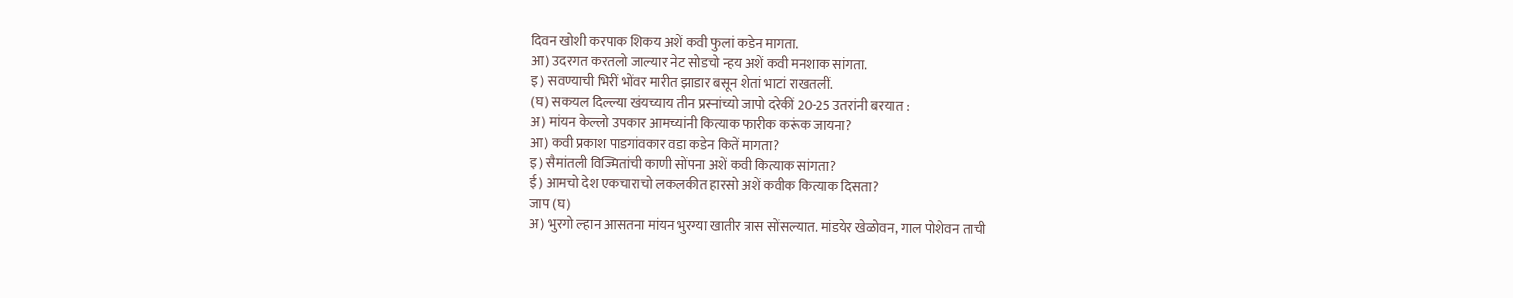दिवन खोशी करपाक शिकय अशें कवी फुलां कडेन मागता.
आ) उदरगत करतलो जाल्यार नेट सोडचो न्हय अशें कवी मनशाक सांगता.
इ) सवण्याची भिरीं भोंवर मारीत झाडार बसून शेतां भाटां राखतलीं.
(घ) सकयल दिल्ल्या खंयच्याय तीन प्रस्नांच्यो जापो दरेकीं 20-25 उतरांनी बरयात :
अ) मांयन केल्लो उपकार आमच्यांनी कित्याक फारीक करूंक जायना?
आ) कवी प्रकाश पाडगांवकार वडा कडेन कितें मागता?
इ) सैमांतली विज्मितांची काणी सोंपना अशें कवी कित्याक सांगता?
ई) आमचो देश एकचाराचो लकलकीत हारसो अशें कवीक कित्याक दिसता?
जाप (घ)
अ) भुरगो ल्हान आसतना मांयन भुरग्या खातीर त्रास सोंसल्यात. मांडयेर खेळोवन, गाल पोशेवन ताची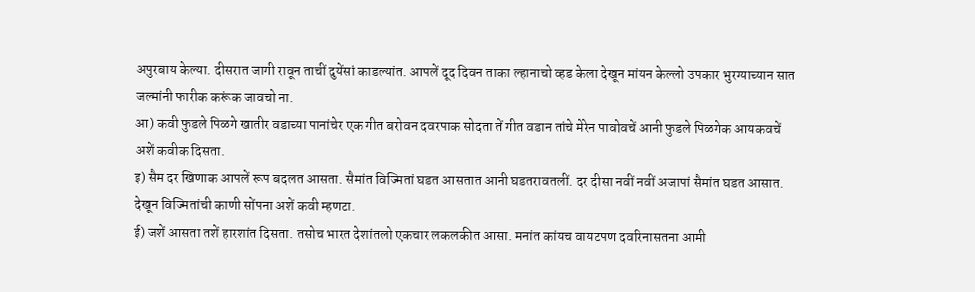अपुरबाय केल्या. दीसरात जागी रावून ताचीं दुयेंसां काडल्यांत. आपलें दूद दिवन ताका ल्हानाचो व्हड केला देखून मांयन केल्लो उपकार भुरग्याच्यान सात जल्मांनी फारीक करूंक जावचो ना.
आ) कवी फुडले पिळगे खातीर वडाच्या पानांचेर एक गीत बरोवन दवरपाक सोदता तें गीत वडान तांचे मेरेन पावोवचें आनी फुडले पिळगेक आयकवचें अशें कवीक दिसता.
इ) सैम दर खिणाक आपलें रूप बदलत आसता. सैमांत विज्मितां घडत आसतात आनी घडतरावतलीं. दर दीसा नवीं नवीं अजापां सैमांत घडत आसात. देखून विज्मितांची काणी सोंपना अशें कवी म्हणटा.
ई) जशें आसता तशें हारशांत दिसता. तसोच भारत देशांतलो एकचार लकलकीत आसा. मनांत कांयच वायटपण दवरिनासतना आमी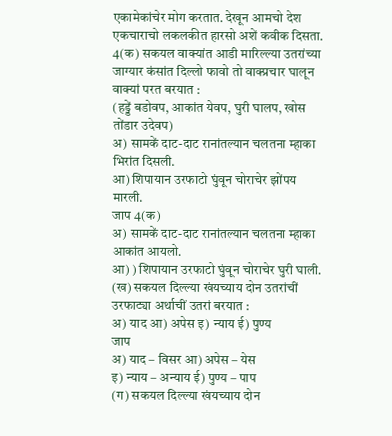एकामेकांचेर मोग करतात. देखून आमचो देश एकचाराचो लकलकीत हारसो अशें कवीक दिसता.
4(क) सकयल वाक्यांत आडी मारिल्ल्या उतरांच्या जाग्यार कंसांत दिल्लो फावो तो वाक्प्रचार घालून वाक्यां परत बरयात :
(हड्डें बडोवप, आकांत येवप, घुरी घालप, खोस तोंडार उदेवप)
अ) सामकें दाट-दाट रानांतल्यान चलतना म्हाका भिरांत दिसली.
आ) शिपायान उरफाटो घुंवून चोराचेर झोंपय मारली.
जाप 4(क)
अ) सामकें दाट-दाट रानांतल्यान चलतना म्हाका आकांत आयलो.
आ) ) शिपायान उरफाटो घुंवून चोराचेर घुरी घाली.
(ख) सकयल दिल्ल्या खंयच्याय दोन उतरांचीं उरफाट्या अर्थाचीं उतरां बरयात :
अ) याद आ) अपेस इ) न्याय ई) पुण्य
जाप
अ) याद – विसर आ) अपेस – येस
इ) न्याय – अन्याय ई) पुण्य – पाप
(ग) सकयल दिल्ल्या खंयच्याय दोन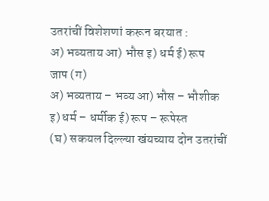उतरांचीं विशेशणां करून बरयात :
अ) भव्यताय आ) भौस इ) धर्म ई) रूप
जाप (ग)
अ) भव्यताय – भव्य आ) भौस – भौशीक
इ) धर्म – धर्मीक ई) रूप – रूपेस्त
(घ) सकयल दिल्ल्या खंयच्याय दोन उतरांचीं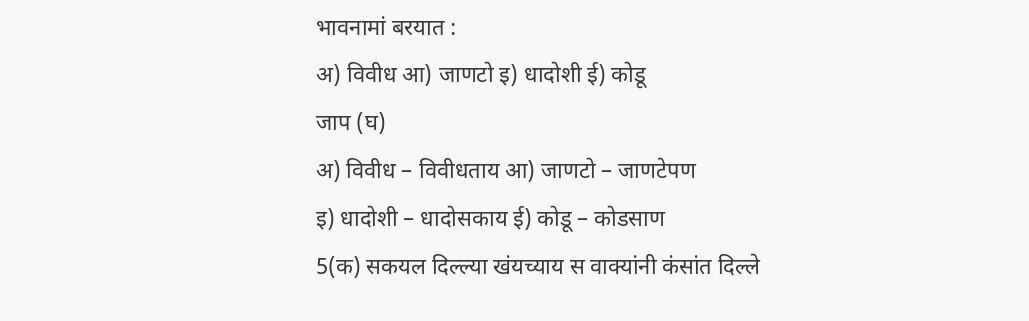भावनामां बरयात :
अ) विवीध आ) जाणटो इ) धादोशी ई) कोडू
जाप (घ)
अ) विवीध – विवीधताय आ) जाणटो – जाणटेपण
इ) धादोशी – धादोसकाय ई) कोडू – कोडसाण
5(क) सकयल दिल्ल्या खंयच्याय स वाक्यांनी कंसांत दिल्ले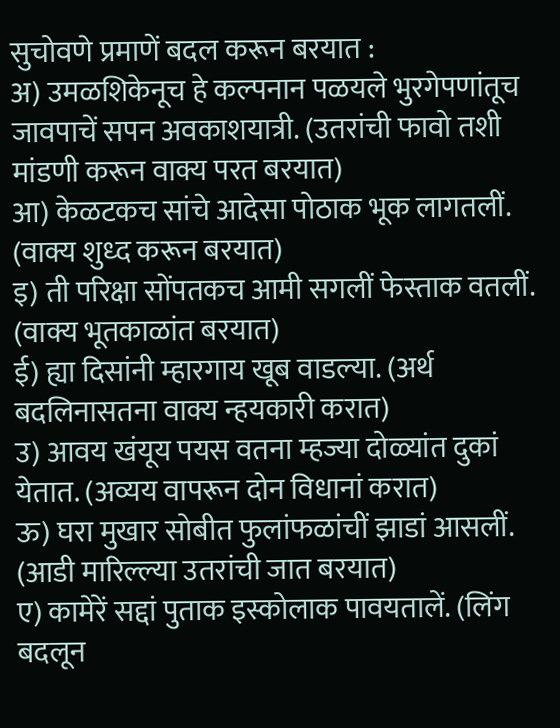सुचोवणे प्रमाणें बदल करून बरयात :
अ) उमळशिकेनूच हे कल्पनान पळयले भुरगेपणांतूच जावपाचें सपन अवकाशयात्री. (उतरांची फावो तशी मांडणी करून वाक्य परत बरयात)
आ) केळटकच सांचे आदेसा पोठाक भूक लागतलीं. (वाक्य शुध्द करून बरयात)
इ) ती परिक्षा सोंपतकच आमी सगलीं फेस्ताक वतलीं. (वाक्य भूतकाळांत बरयात)
ई) ह्या दिसांनी म्हारगाय खूब वाडल्या. (अर्थ बदलिनासतना वाक्य न्हयकारी करात)
उ) आवय खंयूय पयस वतना म्हज्या दोळ्यांत दुकां येतात. (अव्यय वापरून दोन विधानां करात)
ऊ) घरा मुखार सोबीत फुलांफळांचीं झाडां आसलीं. (आडी मारिल्ल्या उतरांची जात बरयात)
ए) कामेरें सद्दां पुताक इस्कोलाक पावयतालें. (लिंग बदलून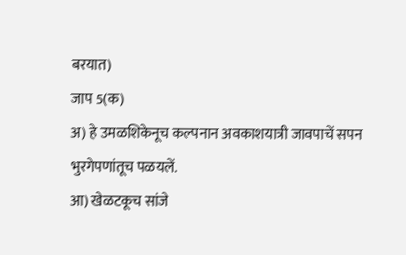बरयात)
जाप 5(क)
अ) हे उमळशिकेनूच कल्पनान अवकाशयात्री जावपाचें सपन भुरगेपणांतूच पळयलें.
आ) खेळटकूच सांजे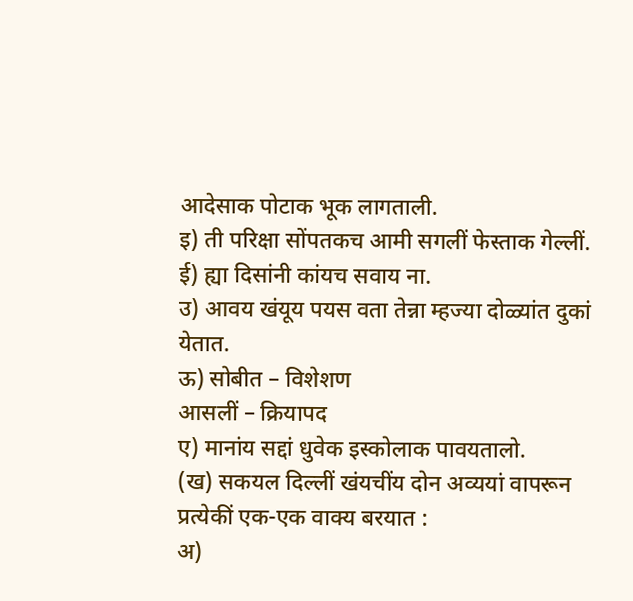आदेसाक पोटाक भूक लागताली.
इ) ती परिक्षा सोंपतकच आमी सगलीं फेस्ताक गेल्लीं.
ई) ह्या दिसांनी कांयच सवाय ना.
उ) आवय खंयूय पयस वता तेन्ना म्हज्या दोळ्यांत दुकां येतात.
ऊ) सोबीत – विशेशण
आसलीं – क्रियापद
ए) मानांय सद्दां धुवेक इस्कोलाक पावयतालो.
(ख) सकयल दिल्लीं खंयचींय दोन अव्ययां वापरून प्रत्येकीं एक-एक वाक्य बरयात :
अ)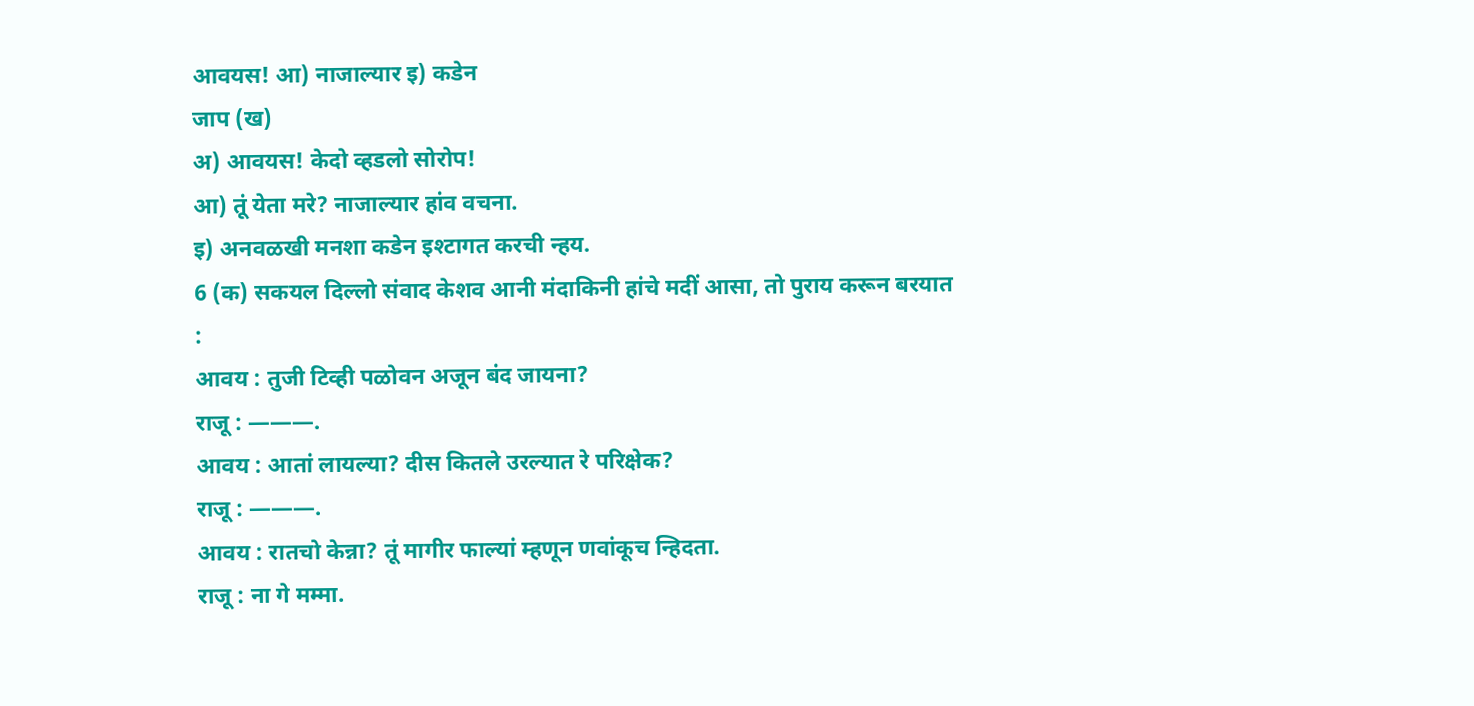आवयस! आ) नाजाल्यार इ) कडेन
जाप (ख)
अ) आवयस! केदो व्हडलो सोरोप!
आ) तूं येता मरे? नाजाल्यार हांव वचना.
इ) अनवळखी मनशा कडेन इश्टागत करची न्हय.
6 (क) सकयल दिल्लो संवाद केशव आनी मंदाकिनी हांचे मदीं आसा, तो पुराय करून बरयात :
आवय : तुजी टिव्ही पळोवन अजून बंद जायना?
राजू : ———.
आवय : आतां लायल्या? दीस कितले उरल्यात रे परिक्षेक?
राजू : ———.
आवय : रातचो केन्ना? तूं मागीर फाल्यां म्हणून णवांकूच न्हिदता.
राजू : ना गे मम्मा.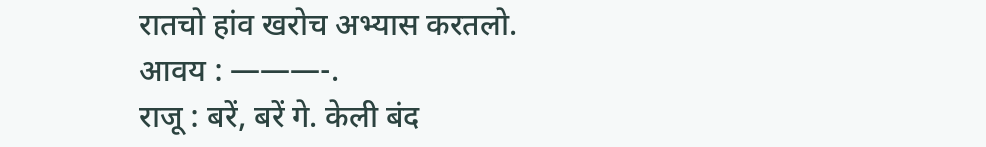रातचो हांव खरोच अभ्यास करतलो.
आवय : ———-.
राजू : बरें, बरें गे. केली बंद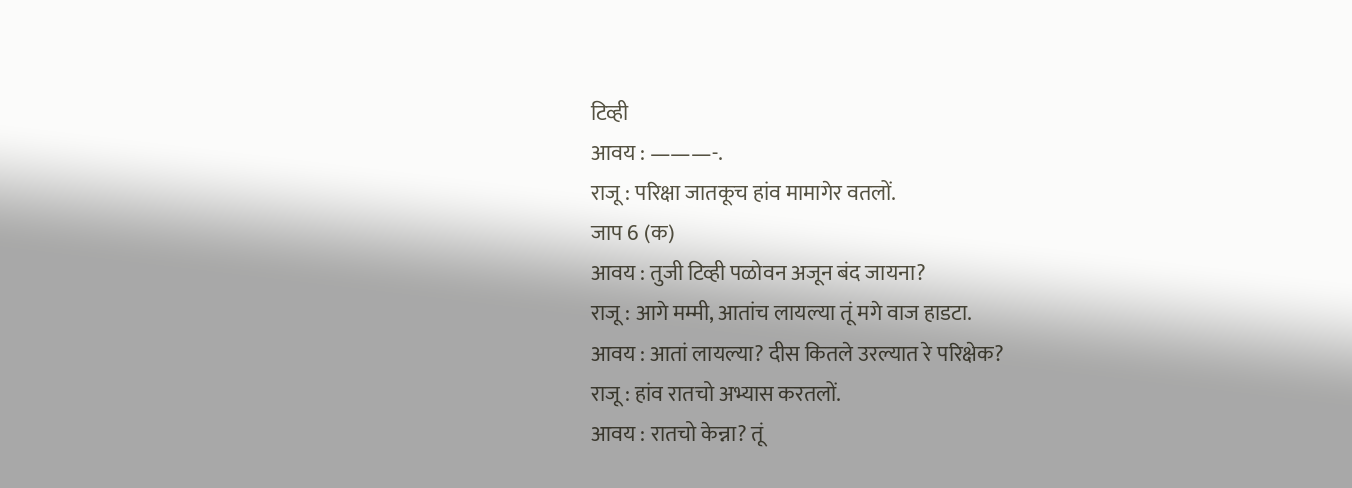टिव्ही
आवय : ———-.
राजू : परिक्षा जातकूच हांव मामागेर वतलों.
जाप 6 (क)
आवय : तुजी टिव्ही पळोवन अजून बंद जायना?
राजू : आगे मम्मी, आतांच लायल्या तूं मगे वाज हाडटा.
आवय : आतां लायल्या? दीस कितले उरल्यात रे परिक्षेक?
राजू : हांव रातचो अभ्यास करतलों.
आवय : रातचो केन्ना? तूं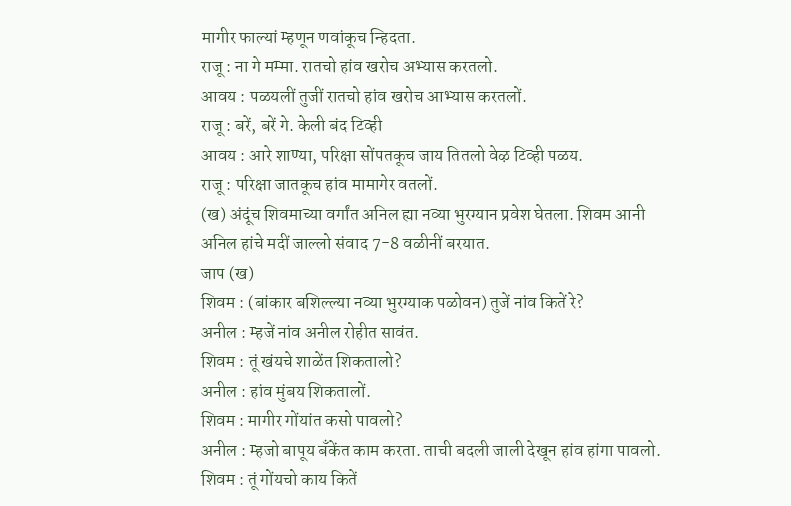मागीर फाल्यां म्हणून णवांकूच न्हिदता.
राजू : ना गे मम्मा. रातचो हांव खरोच अभ्यास करतलो.
आवय : पळयलीं तुजीं रातचो हांव खरोच आभ्यास करतलों.
राजू : बरें, बरें गे. केली बंद टिव्ही
आवय : आरे शाण्या, परिक्षा सोंपतकूच जाय तितलो वेऴ टिव्ही पळय.
राजू : परिक्षा जातकूच हांव मामागेर वतलों.
(ख) अंदूंच शिवमाच्या वर्गांत अनिल ह्या नव्या भुरग्यान प्रवेश घेतला. शिवम आनी अनिल हांचे मदीं जाल्लो संवाद 7-8 वळीनीं बरयात.
जाप (ख)
शिवम : (बांकार बशिल्ल्या नव्या भुरग्याक पळोवन) तुजें नांव कितें रे?
अनील : म्हजें नांव अनील रोहीत सावंत.
शिवम : तूं खंयचे शाळेंत शिकतालो?
अनील : हांव मुंबय शिकतालों.
शिवम : मागीर गोंयांत कसो पावलो?
अनील : म्हजो बापूय बँकेंत काम करता. ताची बदली जाली देखून हांव हांगा पावलो.
शिवम : तूं गोंयचो काय कितें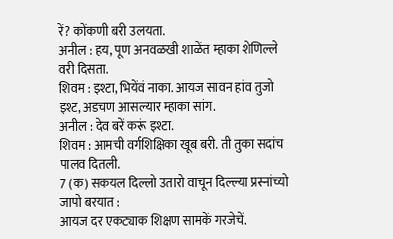रें? कोंकणी बरी उलयता.
अनील : हय, पूण अनवळखी शाळेंत म्हाका शेणिल्ले वरी दिसता.
शिवम : इश्टा, भियेंवं नाका. आयज सावन हांव तुजो इश्ट, अडचण आसल्यार म्हाका सांग.
अनील : देव बरें करूं इश्टा.
शिवम : आमची वर्गशिक्षिका खूब बरी. ती तुका सदांच पालव दितली.
7 (क) सकयल दिल्लो उतारो वाचून दिल्ल्या प्रस्नांच्यो जापो बरयात :
आयज दर एकट्याक शिक्षण सामकें गरजेचें.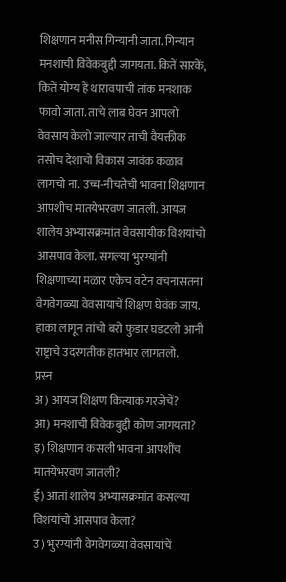शिक्षणान मनीस गिन्यानी जाता. गिन्यान मनशाची विवेकबुद्दी जागयता. कितें सारकें, कितें योग्य हें थारावपाची तांक मनशाक फावो जाता. ताचे लाब घेवन आपलो वेवसाय केलो जाल्यार ताची वैयक्तीक तसोच देशाचो विकास जावंक कळाव लागचो ना. उच्च-नीचतेची भावना शिक्षणान आपशीच मातयेभरवण जातली. आयज शालेय अभ्यासक्रमांत वेवसायीक विशयांचो आसपाव केला. सगल्या भुरग्यांनी शिक्षणाच्या मळार एकेच वटेन वचनासतना वेगवेगळ्या वेवसायाचें शिक्षण घेवंक जाय. हाका लागून तांचो बरो फुडार घडटलो आनी राष्ट्राचे उदरगतीक हातभार लागतलो.
प्रस्न
अ) आयज शिक्षण कित्याक गरजेचें?
आ) मनशाची विवेकबुद्दी कोण जागयता?
इ) शिक्षणान कसली भावना आपशींच मातयेभरवण जातली?
ई) आतां शालेय अभ्यासक्रमांत कसल्या विशयांचो आसपाव केला?
उ) भुरग्यांनी वेगवेगळ्या वेवसायांचें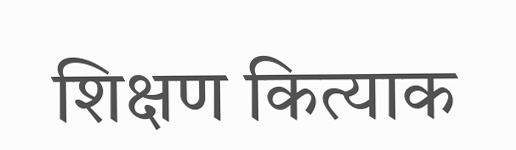शिक्षण कित्याक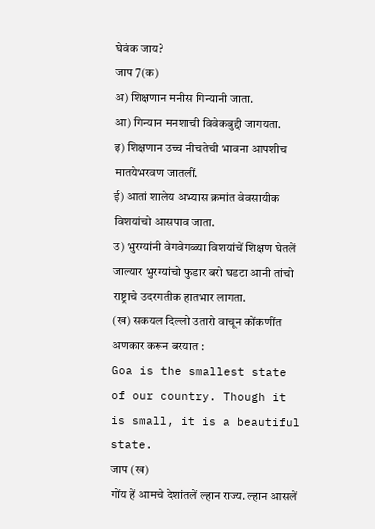घेवंक जाय?
जाप 7(क)
अ) शिक्षणान मनीस गिन्यानी जाता.
आ) गिन्यान मनशाची विवेकबुद्दी जागयता.
इ) शिक्षणान उच्च नीचतेची भावना आपशीच मातयेभरवण जातलीं.
ई) आतां शालेय अभ्यास क्रमांत वेवसायीक विशयांचो आसपाव जाता.
उ) भुरग्यांनी वेगवेगळ्या विशयांचें शिक्षण घेतलें जाल्यार भुरग्यांचो फुडार बरो घडटा आनी तांचो राष्ट्राचे उदरगतीक हातभार लागता.
(ख) सकयल दिल्लो उतारो वाचून कोंकणींत अणकार करून बरयात :
Goa is the smallest state of our country. Though it is small, it is a beautiful state.
जाप (ख)
गोंय हें आमचे देशांतलें ल्हान राज्य. ल्हान आसलें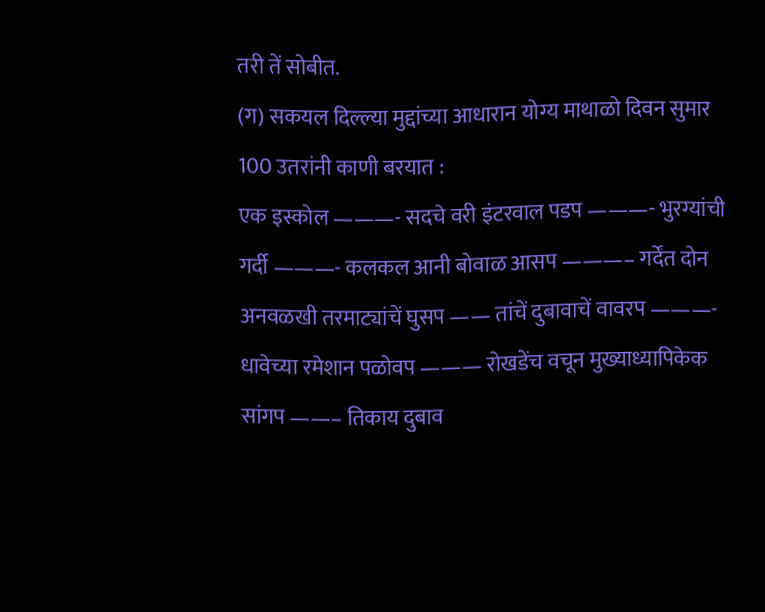तरी तें सोबीत.
(ग) सकयल दिल्ल्या मुद्दांच्या आधारान योग्य माथाळो दिवन सुमार 100 उतरांनी काणी बरयात :
एक इस्कोल ———- सदचे वरी इंटरवाल पडप ———- भुरग्यांची गर्दी ———- कलकल आनी बोवाळ आसप ———– गर्देंत दोन अनवळखी तरमाट्यांचें घुसप —— तांचें दुबावाचें वावरप ———- धावेच्या रमेशान पळोवप ——— रोखडेंच वचून मुख्याध्यापिकेक सांगप ——– तिकाय दुबाव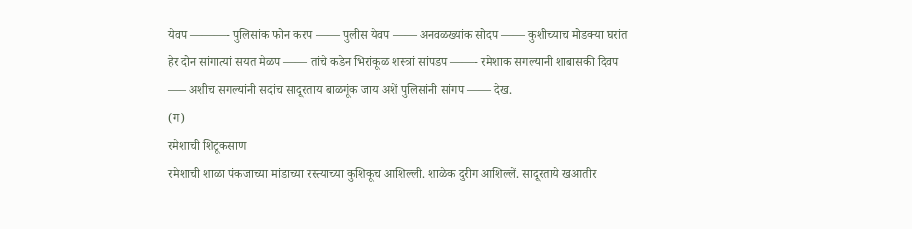येवप ———- पुलिसांक फोन करप —— पुलीस येवप —— अनवळख्यांक सोदप —— कुशीच्याच मोडक्या घरांत हेर दोन सांगात्यां सयत मेळप —— तांचे कडेन भिरांकूळ शस्त्रां सांपडप ——- रमेशाक सगल्यानी शाबासकी दिवप —– अशीच सगल्यांनी सदांच सादूरताय बाळगूंक जाय अशें पुलिसांनी सांगप —— देख.
(ग)
रमेशाची शिटूकसाण
रमेशाची शाळा पंकजाच्या मांडाच्या रस्त्याच्या कुशिकूच आशिल्ली. शाळेक दुरीग आशिल्लें. सादूरताये खआतीर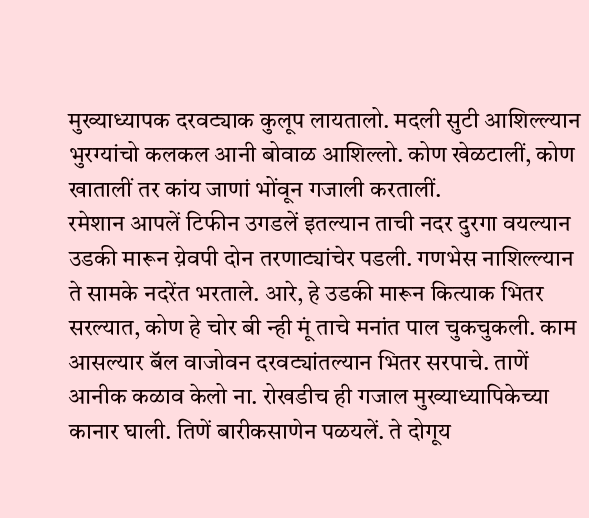मुख्याध्यापक दरवट्याक कुलूप लायतालो. मदली सुटी आशिल्ल्यान भुरग्यांचो कलकल आनी बोवाळ आशिल्लो. कोण खेळटालीं, कोण खातालीं तर कांय जाणां भोंवून गजाली करतालीं.
रमेशान आपलें टिफीन उगडलें इतल्यान ताची नदर दुरगा वयल्यान उडकी मारून य़ेवपी दोन तरणाट्यांचेर पडली. गणभेस नाशिल्ल्यान ते सामके नदरेंत भरताले. आरे, हे उडकी मारून कित्याक भितर सरल्यात, कोण हे चोर बी न्ही मूं ताचे मनांत पाल चुकचुकली. काम आसल्यार बॅल वाजोवन दरवट्यांतल्यान भितर सरपाचे. ताणें आनीक कळाव केलो ना. रोखडीच ही गजाल मुख्याध्यापिकेच्या कानार घाली. तिणें बारीकसाणेन पळयलें. ते दोगूय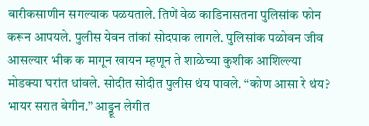बारीकसाणीन सगल्याक पळयताले. तिणें वेळ काडिनासतना पुलिसांक फोन करून आपयले. पुलीस येवन तांकां सोदपाक लागले. पुलिसांक पळोवन जीव आसल्यार भीक क मागून खायन म्हणून ते शाळेच्या कुशीक आशिल्ल्या मोडक्या घरांत धांवले. सोदीत सोदीत पुलीस थंय पावले. “कोण आसा रे थंय? भायर सरात बेगीन.” आड्डून लेगीत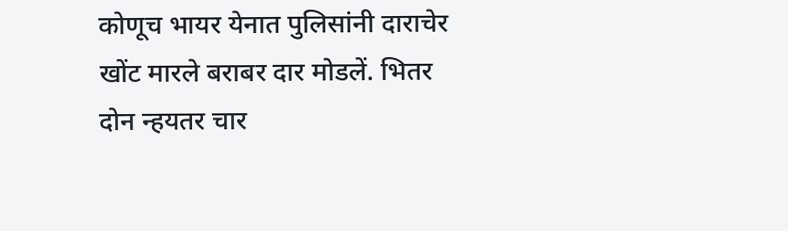कोणूच भायर येनात पुलिसांनी दाराचेर खोंट मारले बराबर दार मोडलें. भितर दोन न्हयतर चार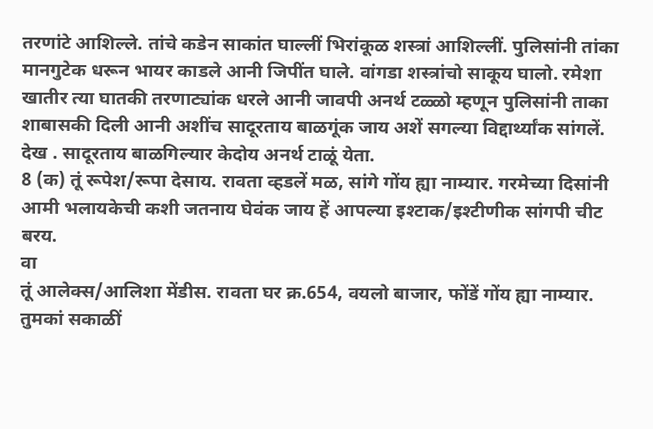तरणांटे आशिल्ले. तांचे कडेन साकांत घाल्लीं भिरांकूळ शस्त्रां आशिल्लीं. पुलिसांनी तांका मानगुटेक धरून भायर काडले आनी जिपींत घाले. वांगडा शस्त्रांचो साकूय घालो. रमेशा खातीर त्या घातकी तरणाट्यांक धरले आनी जावपी अनर्थ टळ्ळो म्हणून पुलिसांनी ताका शाबासकी दिली आनी अशींच सादूरताय बाळगूंक जाय अशें सगल्या विद्दार्थ्यांक सांगलें.
देख . सादूरताय बाळगिल्यार केदोय अनर्थ टाळूं येता.
8 (क) तूं रूपेश/रूपा देसाय. रावता व्हडलें मळ, सांगे गोंय ह्या नाम्यार. गरमेच्या दिसांनी आमी भलायकेची कशी जतनाय घेवंक जाय हें आपल्या इश्टाक/इश्टीणीक सांगपी चीट बरय.
वा
तूं आलेक्स/आलिशा मेंडीस. रावता घर क्र.654, वयलो बाजार, फोंडें गोंय ह्या नाम्यार. तुमकां सकाळीं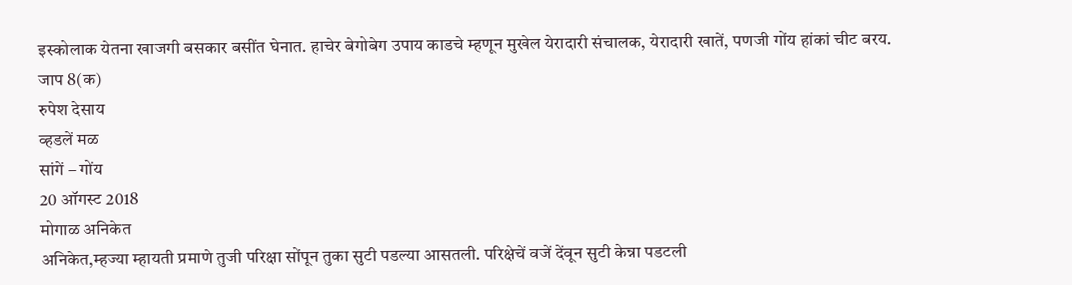इस्कोलाक येतना खाजगी बसकार बसींत घेनात. हाचेर बेगोबेग उपाय काडचे म्हणून मुखेल येरादारी संचालक, येरादारी खातें, पणजी गोंय हांकां चीट बरय.
जाप 8(क)
रुपेश देसाय
व्हडलें मळ
सांगें – गोंय
20 ऑगस्ट 2018
मोगाळ अनिकेत
अनिकेत,म्हज्या म्हायती प्रमाणे तुजी परिक्षा सोंपून तुका सुटी पडल्या आसतली. परिक्षेचें वजें देंवून सुटी केन्ना पडटली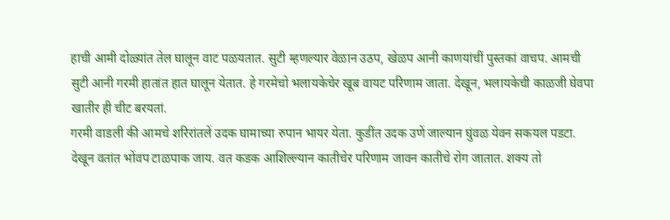हाची आमी दोळ्यांत तेल घालून वाट पळयतात. सुटी म्हणल्यार वेळान उठप, खेळप आनी काणयांचीं पुस्तकां वाचप. आमची सुटी आनी गरमी हातांत हात घालून येतात. हे गरमेचो भलायकेचेर खूब वायट परिणाम जाता. देखून, भलायकेची काळजी घेवपा खातीर ही चीट बरयतां.
गरमी वाडली की आमचे शरिरांतलें उदक घामाच्या रुपान भायर येता. कुडींत उदक उणें जाल्यान घुंवळ येवन सकयल पडटा. देखून वतांत भोंवप टाळपाक जाय. वत कडक आशिल्ल्यान कातीचेर परिणाम जावन कातीचे रोग जातात. शक्य तो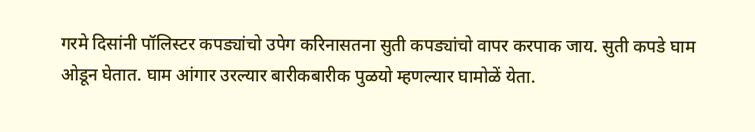गरमे दिसांनी पॉलिस्टर कपड्यांचो उपेग करिनासतना सुती कपड्यांचो वापर करपाक जाय. सुती कपडे घाम ओडून घेतात. घाम आंगार उरल्यार बारीकबारीक पुळयो म्हणल्यार घामोळें येता.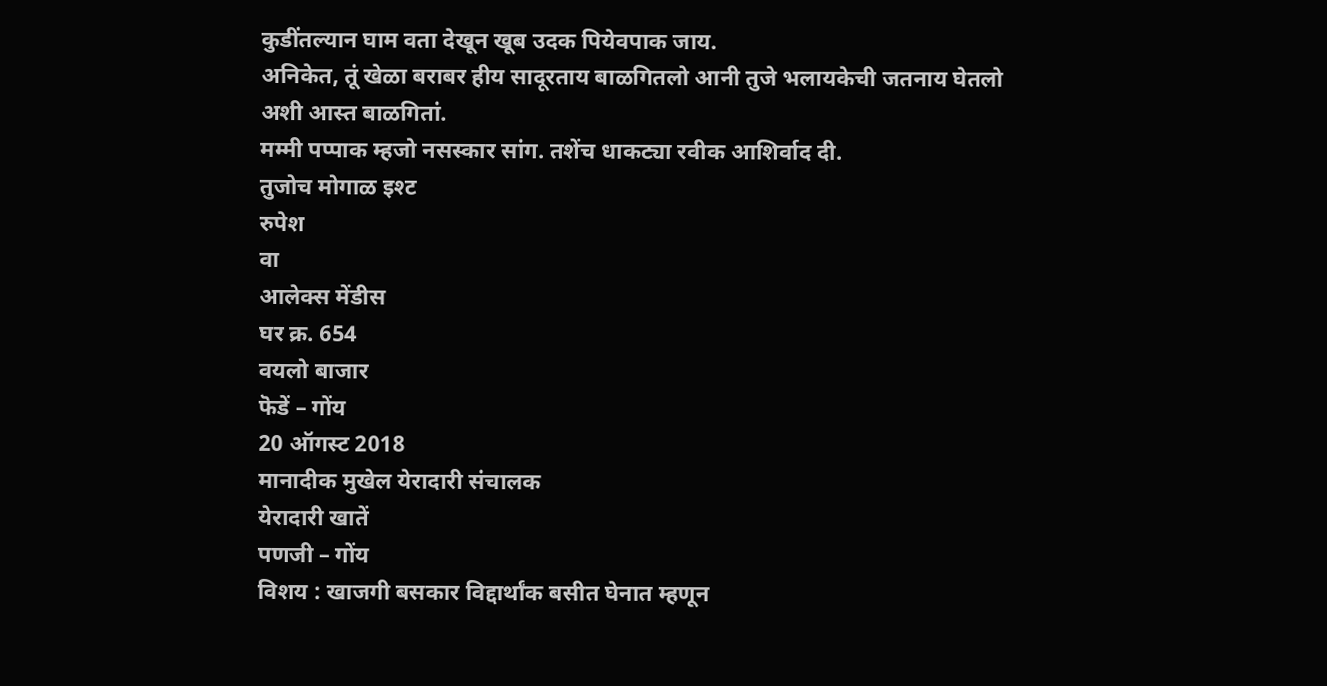कुडींतल्यान घाम वता देखून खूब उदक पियेवपाक जाय.
अनिकेत, तूं खेळा बराबर हीय सादूरताय बाळगितलो आनी तुजे भलायकेची जतनाय घेतलो अशी आस्त बाळगितां.
मम्मी पप्पाक म्हजो नसस्कार सांग. तशेंच धाकट्या रवीक आशिर्वाद दी.
तुजोच मोगाळ इश्ट
रुपेश
वा
आलेक्स मेंडीस
घर क्र. 654
वयलो बाजार
फॆडें – गोंय
20 ऑगस्ट 2018
मानादीक मुखेल येरादारी संचालक
येरादारी खातें
पणजी – गोंय
विशय : खाजगी बसकार विद्दार्थांक बसीत घेनात म्हणून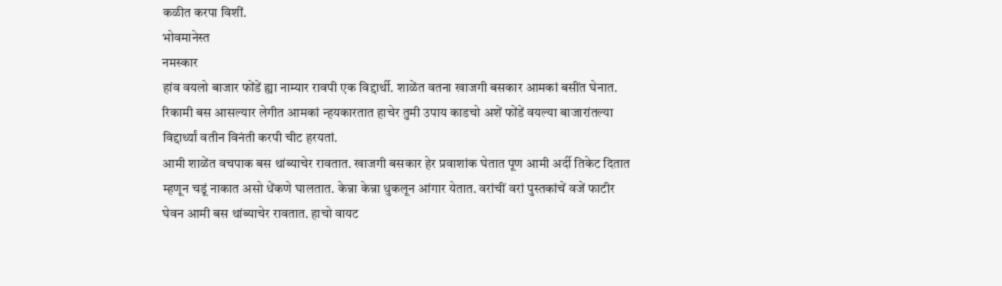कळीत करपा विशीं.
भोवमानेस्त
नमस्कार
हांव वयलो बाजार फोंडें ह्या नाम्यार रावपी एक विद्दार्थी. शाळेंत वतना खाजगी बसकार आमकां बसींत घेनात. रिकामी बस आसल्यार लेगीत आमकां न्हयकारतात हाचेर तुमी उपाय काडचो अशें फोंडें वयल्या बाजारांतल्या विद्दार्थ्यां वतीन विनंती करपी चीट हरयतां.
आमी शाळेंत वचपाक बस थांब्याचेर रावतात. खाजगी बसकार हेर प्रवाशांक घेतात पूण आमी अर्दी तिकेट दितात म्हणून चडूं नाकात असो धेंकणे घालतात. केन्ना केन्ना धुकलून आंगार येतात. वरांचीं वरां पुस्तकांचें वजें फाटीर घेवन आमी बस थांब्याचेर रावतात. हाचो वायट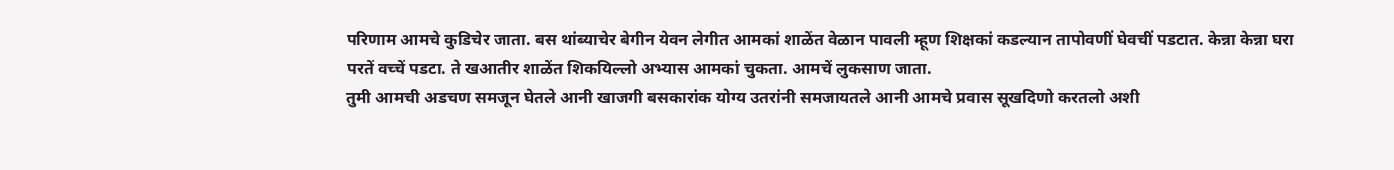परिणाम आमचे कुडिचेर जाता. बस थांब्याचेर बेगीन येवन लेगीत आमकां शाळेंत वेळान पावली म्हूण शिक्षकां कडल्यान तापोवणीं घेवचीं पडटात. केन्ना केन्ना घरा परतें वच्चें पडटा. ते खआतीर शाळेंत शिकयिल्लो अभ्यास आमकां चुकता. आमचें लुकसाण जाता.
तुमी आमची अडचण समजून घेतले आनी खाजगी बसकारांक योग्य उतरांनी समजायतले आनी आमचे प्रवास सूखदिणो करतलो अशी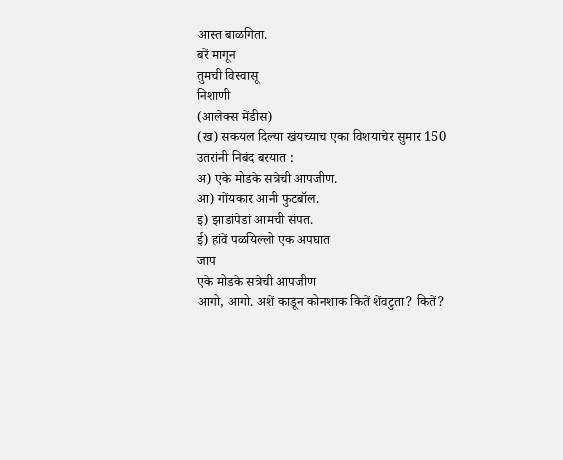आस्त बाळगिता.
बरें मागून
तुमची विस्वासू
निशाणी
(आलेक्स मेंडीस)
(ख) सकयल दिल्या खंयच्याच एका विशयाचेर सुमार 150 उतरांनी निबंद बरयात :
अ) एके मोडके सत्रेची आपजीण.
आ) गोंयकार आनी फुटबॉल.
इ) झाडांपेडां आमची संपत.
ई) हांवें पळयिल्लो एक अपघात
जाप
एके मोडके सत्रेची आपजीण
आगो, आगो. अशें काडून कोनशाक कितें शेंवटुता? कितें?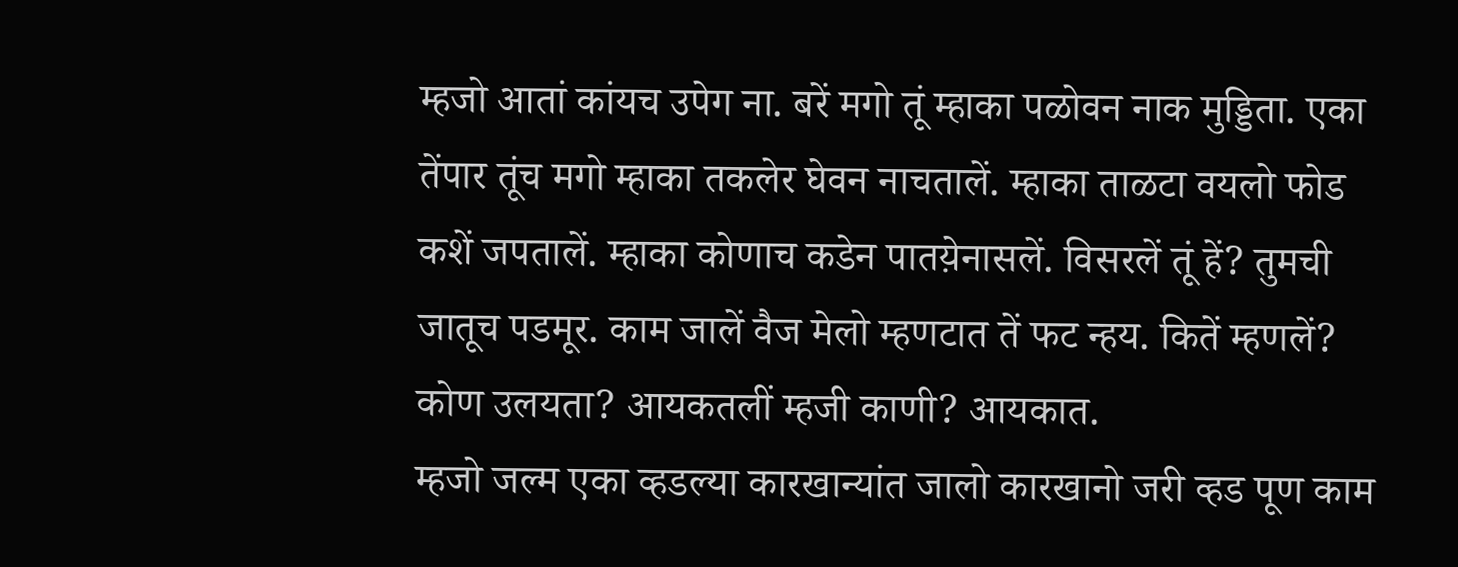म्हजो आतां कांयच उपेग ना. बरें मगो तूं म्हाका पळोवन नाक मुड्डिता. एका तेंपार तूंच मगो म्हाका तकलेर घेवन नाचतालें. म्हाका ताळटा वयलो फोड कशें जपतालें. म्हाका कोणाच कडेन पातय़ेनासलें. विसरलें तूं हें? तुमची जातूच पडमूर. काम जालें वैज मेलो म्हणटात तें फट न्हय. कितें म्हणलें? कोण उलयता? आयकतलीं म्हजी काणी? आयकात.
म्हजो जल्म एका व्हडल्या कारखान्यांत जालो कारखानो जरी व्हड पूण काम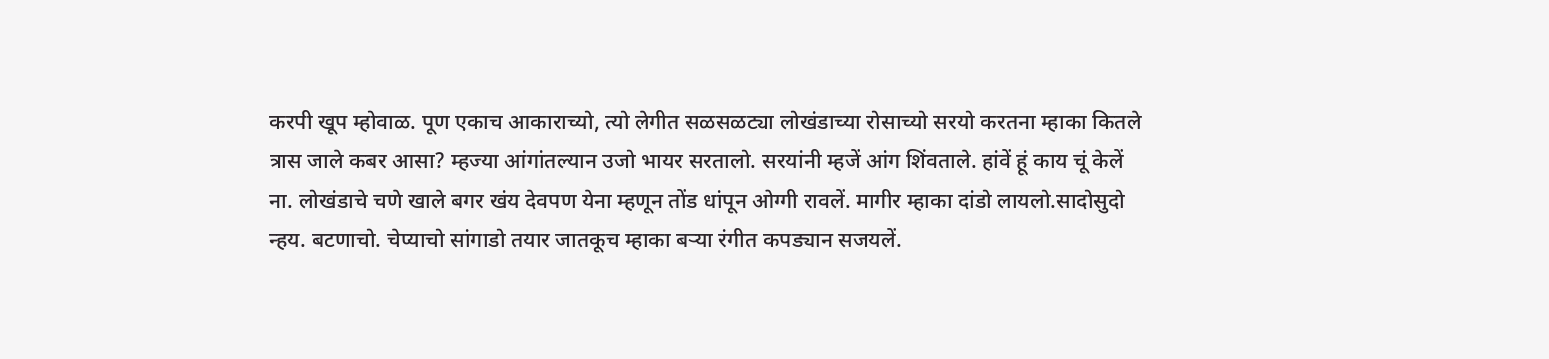करपी खूप म्होवाळ. पूण एकाच आकाराच्यो, त्यो लेगीत सळसळट्या लोखंडाच्या रोसाच्यो सरयो करतना म्हाका कितले त्रास जाले कबर आसा? म्हज्या आंगांतल्यान उजो भायर सरतालो. सरयांनी म्हजें आंग शिंवताले. हांवें हूं काय चूं केलें ना. लोखंडाचे चणे खाले बगर खंय देवपण येना म्हणून तोंड धांपून ओग्गी रावलें. मागीर म्हाका दांडो लायलो.सादोसुदो न्हय. बटणाचो. चेप्याचो सांगाडो तयार जातकूच म्हाका बऱ्या रंगीत कपड्यान सजयलें.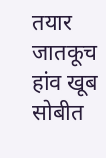तयार जातकूच हांव खूब सोबीत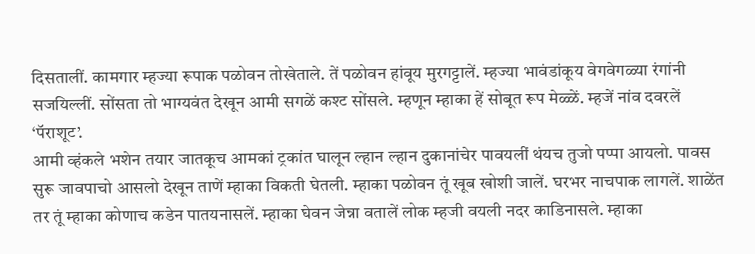दिसतालीं. कामगार म्हज्या रूपाक पळोवन तोखेताले. तें पळोवन हांवूय मुरगट्टालें. म्हज्या भावंडांकूय वेगवेगळ्या रंगांनी सजयिल्लीं. सोंसता तो भाग्यवंत देखून आमी सगळें कश्ट सोंसले. म्हणून म्हाका हें सोबूत रूप मेळ्ळें. म्हजें नांव दवरलें ‘पॅराशूट’.
आमी व्हंकले भशेन तयार जातकूच आमकां ट्रकांत घालून ल्हान ल्हान दुकानांचेर पावयलीं थंयच तुजो पप्पा आयलो. पावस सुरू जावपाचो आसलो देखून ताणें म्हाका विकती घेतली. म्हाका पळोवन तूं खूब खोशी जालें. घरभर नाचपाक लागलें. शाळेंत तर तूं म्हाका कोणाच कडेन पातयनासलें. म्हाका घेवन जेन्ना वतालें लोक म्हजी वयली नदर काडिनासले. म्हाका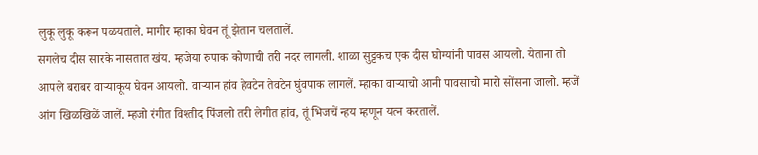लुकू लुकू करून पळयताले. मागीर म्हाका घेवन तूं झेतान चलतालें.
सगलेच दीस सारके नासतात खंय. म्हजेया रुपाक कोणाची तरी नदर लागली. शाळा सुट्टकच एक दीस घोग्यांनी पावस आयलो. येताना तो आपले बराबर वाऱ्याकूय घेवन आयलो. वाऱ्यान हांव हेवटेन तेवटेन घुंवपाक लागलें. म्हाका वाऱ्याचो आनी पावसाचो मारो सोंसना जालो. म्हजें आंग खिळखिळें जालें. म्हजो रंगीत विश्तीद पिंजलो तरी लेगीत हांव, तूं भिजचें न्हय म्हणून यत्न करतालें.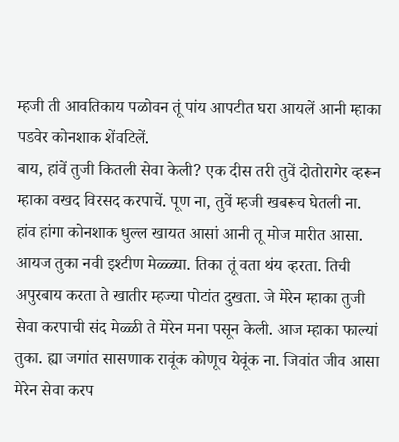म्हजी ती आवतिकाय पळोवन तूं पांय आपटीत घरा आयलें आनी म्हाका पडवेर कोनशाक शेंवटिलें.
बाय, हांवें तुजी कितली सेवा केली? एक दीस तरी तुवें दोतोरागेर व्हरून म्हाका वखद विरसद करपाचें. पूण ना, तुवें म्हजी खबरूच घेतली ना. हांव हांगा कोनशाक धुल्ल खायत आसां आनी तू मोज मारीत आसा.
आयज तुका नवी इश्टीण मेळ्ळ्या. तिका तूं वता थंय व्हरता. तिची अपुरबाय करता ते खातीर म्हज्या पोटांत दुखता. जे मेरेन म्हाका तुजी सेवा करपाची संद मेळ्ळी ते मेरेन मना पसून केली. आज म्हाका फाल्यां तुका. ह्या जगांत सासणाक रावूंक कोणूच येवूंक ना. जिवांत जीव आसा मेरेन सेवा करप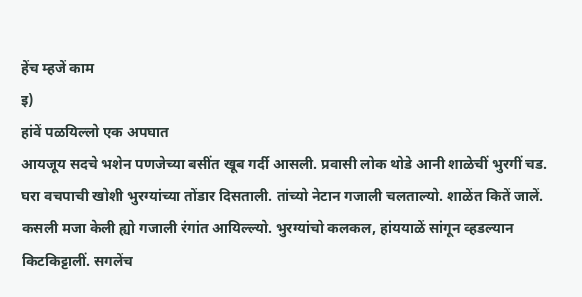हेंच म्हजें काम
इ)
हांवें पळयिल्लो एक अपघात
आयजूय सदचे भशेन पणजेच्या बसींत खूब गर्दी आसली. प्रवासी लोक थोडे आनी शाळेचीं भुरगीं चड. घरा वचपाची खोशी भुरग्यांच्या तोंडार दिसताली. तांच्यो नेटान गजाली चलताल्यो. शाळेंत कितें जालें. कसली मजा केली ह्यो गजाली रंगांत आयिल्ल्यो. भुरग्यांचो कलकल, हांययाळें सांगून व्हडल्यान किटकिट्टालीं. सगलेंच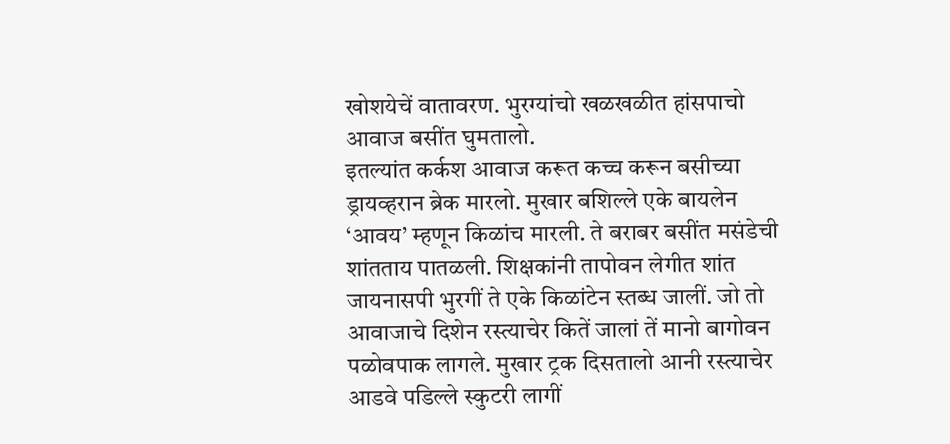खोशयेचें वातावरण. भुरग्यांचो खळखळीत हांसपाचो आवाज बसींत घुमतालो.
इतल्यांत कर्कश आवाज करूत कच्च करून बसीच्या ड्रायव्हरान ब्रेक मारलो. मुखार बशिल्ले एके बायलेन ‘आवय’ म्हणून किळांच मारली. ते बराबर बसींत मसंडेची शांतताय पातळली. शिक्षकांनी तापोवन लेगीत शांत जायनासपी भुरगीं ते एके किळांटेन स्तब्ध जालीं. जो तो आवाजाचे दिशेन रस्त्याचेर कितें जालां तें मानो बागोवन पळोवपाक लागले. मुखार ट्रक दिसतालो आनी रस्त्याचेर आडवे पडिल्ले स्कुटरी लागीं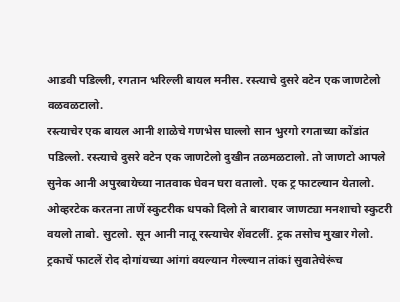आडवी पडिल्ली, रगतान भरिल्ली बायल मनीस. रस्त्याचे दुसरे वटेन एक जाणटेलो वळवळटालो.
रस्त्याचेर एक बायल आनी शाळेचे गणभेस घाल्लो सान भुरगो रगताच्या कोंडांत पडिल्लो. रस्त्याचे दुसरे वटेन एक जाणटेलो दुखीन तळमळटालो. तो जाणटो आपले सुनेक आनी अपुरबायेच्या नातवाक घेवन घरा वतालो. एक ट्र फाटल्यान येतालो. ओव्हरटेक करतना ताणें स्कुटरीक धपको दिलो ते बाराबार जाणट्या मनशाचो स्कुटरी वयलो ताबो. सुटलो. सून आनी नातू रस्त्याचेर शेंवटलीं. ट्रक तसोच मुखार गेलो. ट्रकाचें फाटलें रोद दोगांयच्या आंगां वयल्यान गेल्ल्यान तांकां सुवातेचेरूंच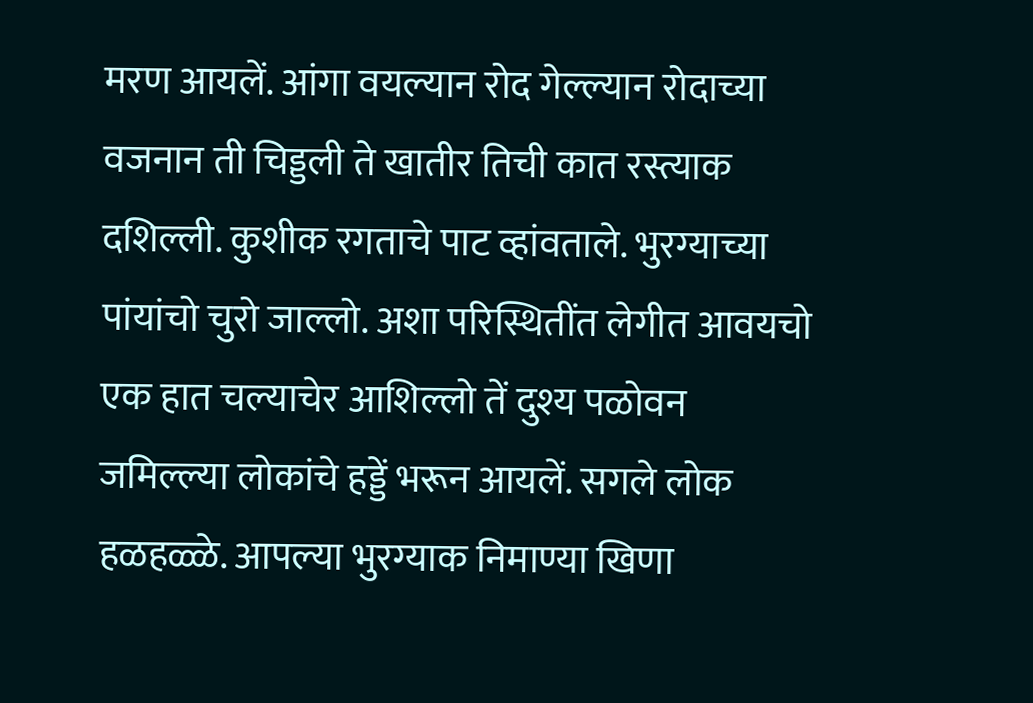मरण आयलें. आंगा वयल्यान रोद गेल्ल्यान रोदाच्या वजनान ती चिड्डली ते खातीर तिची कात रस्त्याक दशिल्ली. कुशीक रगताचे पाट व्हांवताले. भुरग्याच्या पांयांचो चुरो जाल्लो. अशा परिस्थितींत लेगीत आवयचो एक हात चल्याचेर आशिल्लो तें दुश्य पळोवन जमिल्ल्या लोकांचे हड्डें भरून आयलें. सगले लोक हळहळ्ळे. आपल्या भुरग्याक निमाण्या खिणा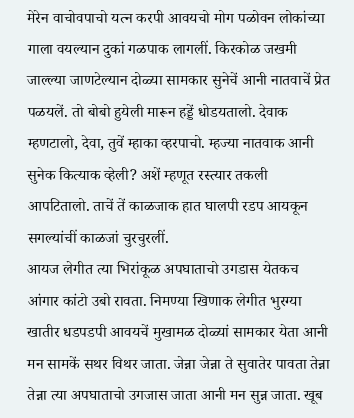मेरेन वाचोवपाचो यत्न करपी आवयचो मोग पळोवन लोकांच्या गाला वयल्यान दुकां गळपाक लागलीं. किरकोळ जखमी जाल्ल्या जाणटेल्यान दोळ्या सामकार सुनेचें आनी नातवाचें प्रेत पळयलें. तो बोबो हुयेली मारून हड्डें धोडयतालो. देवाक म्हणटालो, देवा, तुवें म्हाका व्हरपाचो. म्हज्या नातवाक आनी सुनेक कित्याक व्हेली? अशें म्हणूत रस्त्यार तकली आपटितालो. ताचें तें काळजाक हात घालपी रडप आयकून सगल्यांचीं काळजां चुरचुरलीं.
आयज लेगीत त्या भिरांकूळ अपघाताचो उगडास येतकच आंगार कांटो उबो रावता. निमण्या खिणाक लेगीत भुरग्या खातीर धडपडपी आवयचें मुखामळ दोळ्यां सामकार येता आनी मन सामकें सथर विथर जाता. जेन्ना जेन्ना ते सुवातेर पावता तेन्ना तेन्ना त्या अपघाताचो उगजास जाता आनी मन सुन्न जाता. खूब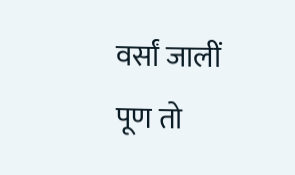वर्सां जालीं पूण तो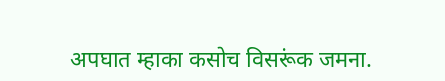अपघात म्हाका कसोच विसरूंक जमना.